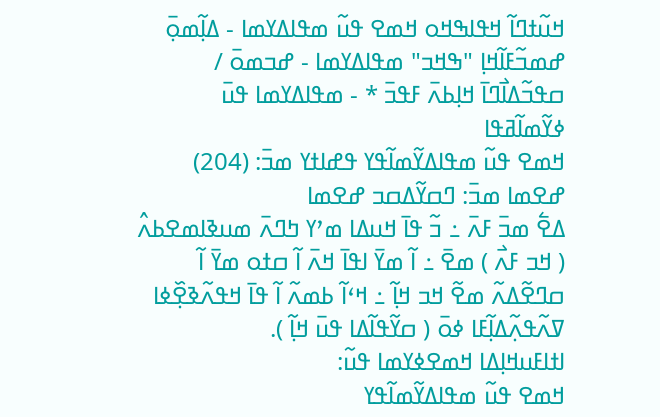ߞߎ߬ߙߣߊ߬ ߞߟߊߒߞߋ ߞߘߐ ߟߎ߬ ߘߟߊߡߌߘߊ - ߡߊ߲߬ߘߋ߲߫ ߝߘߏ߬ߓߊ߬ߞߊ߲ "ߒߞߏ" ߘߟߊߡߌߘߊ - ߝߏߘߋ߫ / ߛߟߏ߬ߡߊ߯ߣߊ߫ ߞߊ߲ߕߍ߫ ߓߟߏ߫ * - ߘߟߊߡߌߘߊ ߟߎ߫ ߦߌ߬ߘߊ߬ߥߟߊ
ߞߘߐ ߟߎ߬ ߘߟߊߡߌ߬ߘߊ߬ߟߌ ߟߝߊߙߌ ߘߏ߫: (204) ߝߐߘߊ ߘߏ߫: ߣߛߌ߬ߡߛߏ ߝߐߘߊ
ߡߐ߱ ߘߏ߫ ߓߍ߫ ߸ ߏ߬ ߟߊ߫ ߞߎߡߊ ߘߴߌ ߤߣߍ߫ ߘߎߢߊߘߐߕߍ߮ ( ߞߏ ߓߍ߯ ) ߘߐ߫ ߸ ߊ߬ ߘߌ߫ ߊߟߊ߫ ߞߍ߫ ߊ߬ ߛߙߋ ߘߌ߫ ߊ߬ ߛߣߐ߬ߡߍ߬ ߘߐ߬ ߞߏ ߞߊ߲߬ ߸ ߞߵߊ߬ ߕߘߍ߬ ߊ߬ ߟߊ߫ ߞߟߍ߬ߢߐ߲߰ߦߊ ߜߍ߬ߟߍ߲߬ߡߊ߲߬ߓߊ ߦߋ߫ ( ߛߌ߬ߟߊ߬ߡߊ ߟߎ߫ ߞߊ߲߬ ).
ߊߙߊߓߎߞߊ߲ߡߊ ߞߘߐߦߌߘߊ ߟߎ߬:
ߞߘߐ ߟߎ߬ ߘߟߊߡߌ߬ߘߊ߬ߟߌ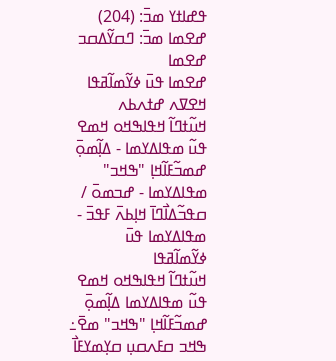ߟߝߊߙߌ ߘߏ߫: (204) ߝߐߘߊ ߘߏ߫: ߣߛߌ߬ߡߛߏ ߝߐߘߊ
ߝߐߘߊ ߟߎ߫ ߦߌ߬ߘߊ߬ߥߟߊ ߞߐߜߍ ߝߙߍߕߍ
ߞߎ߬ߙߣߊ߬ ߞߟߊߒߞߋ ߞߘߐ ߟߎ߬ ߘߟߊߡߌߘߊ - ߡߊ߲߬ߘߋ߲߫ ߝߘߏ߬ߓߊ߬ߞߊ߲ "ߒߞߏ" ߘߟߊߡߌߘߊ - ߝߏߘߋ߫ / ߛߟߏ߬ߡߊ߯ߣߊ߫ ߞߊ߲ߕߍ߫ ߓߟߏ߫ - ߘߟߊߡߌߘߊ ߟߎ߫ ߦߌ߬ߘߊ߬ߥߟߊ
ߞߎ߬ߙߣߊ߬ ߞߟߊߒߞߋ ߞߘߐ ߟߎ߬ ߘߟߊߡߌߘߊ ߡߊ߲߬ߘߋ߲߫ ߝߘߏ߬ߓߊ߬ߞߊ߲ "ߒߞߏ" ߘߐ߫߸ ߒߞߏ ߛߓߍߛߎ߲ ߛߌ߲ߘߌߓߊ߯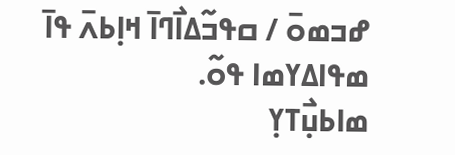ߝߏߘߋ߫ / ߛߟߏ߬ߡߊ߯ߣߊ߫ ߞߊ߲ߕߍ߫ ߟߊ߫ ߘߟߊߡߌߘߊ ߟߋ߬.
ߘߊߕߎ߲߯ߠߌ߲